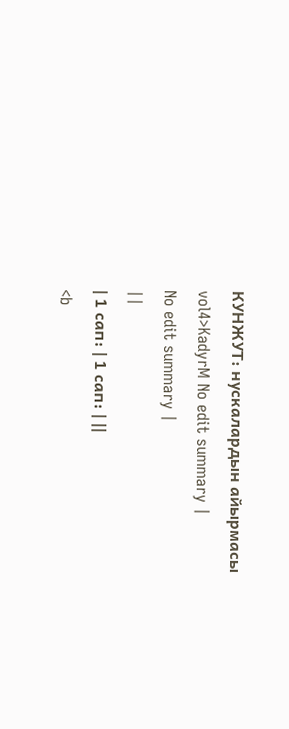КУНЖУТ: нускалардын айырмасы
vol4>KadyrM No edit summary |
No edit summary |
||
| 1 сап: | 1 сап: | ||
<b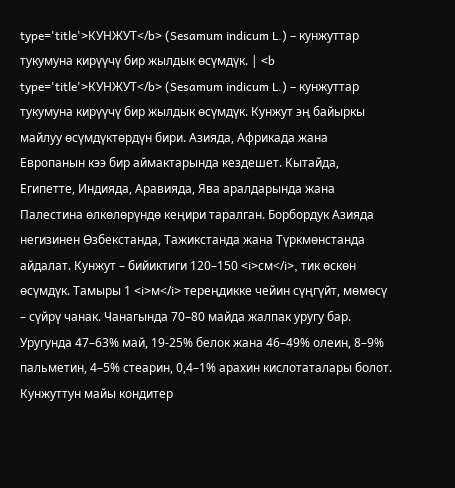type='title'>КУНЖУТ</b> (Sesamum indicum L.) – кунжуттар тукумуна кирүүчү бир жылдык өсүмдүк. | <b type='title'>КУНЖУТ</b> (Sesamum indicum L.) – кунжуттар тукумуна кирүүчү бир жылдык өсүмдүк. Кунжут эң байыркы майлуу өсүмдүктөрдүн бири. Азияда, Африкада жана Европанын кээ бир аймактарында кездешет. Кытайда, Египетте, Индияда, Аравияда, Ява аралдарында жана Палестина өлкөлөрүндө кеңири таралган. Борбордук Азияда негизинен Өзбекстанда, Тажикстанда жана Түркмөнстанда айдалат. Кунжут – бийиктиги 120–150 <i>см</i>, тик өскөн өсүмдүк. Тамыры 1 <i>м</i> тереңдикке чейин сүңгүйт, мөмөсү – сүйрү чанак. Чанагында 70–80 майда жалпак уругу бар. Уругунда 47–63% май, 19-25% белок жана 46–49% олеин, 8–9% пальметин, 4–5% стеарин, 0,4–1% арахин кислотаталары болот. Кунжуттун майы кондитер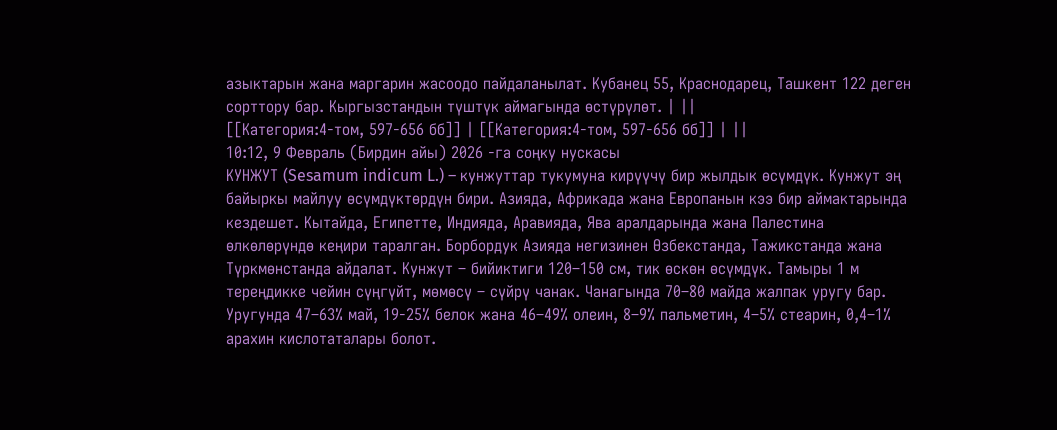азыктарын жана маргарин жасоодо пайдаланылат. Кубанец 55, Краснодарец, Ташкент 122 деген сорттору бар. Кыргызстандын түштүк аймагында өстүрүлөт. | ||
[[Категория:4-том, 597-656 бб]] | [[Категория:4-том, 597-656 бб]] | ||
10:12, 9 Февраль (Бирдин айы) 2026 -га соңку нускасы
КУНЖУТ (Sesamum indicum L.) – кунжуттар тукумуна кирүүчү бир жылдык өсүмдүк. Кунжут эң байыркы майлуу өсүмдүктөрдүн бири. Азияда, Африкада жана Европанын кээ бир аймактарында кездешет. Кытайда, Египетте, Индияда, Аравияда, Ява аралдарында жана Палестина өлкөлөрүндө кеңири таралган. Борбордук Азияда негизинен Өзбекстанда, Тажикстанда жана Түркмөнстанда айдалат. Кунжут – бийиктиги 120–150 см, тик өскөн өсүмдүк. Тамыры 1 м тереңдикке чейин сүңгүйт, мөмөсү – сүйрү чанак. Чанагында 70–80 майда жалпак уругу бар. Уругунда 47–63% май, 19-25% белок жана 46–49% олеин, 8–9% пальметин, 4–5% стеарин, 0,4–1% арахин кислотаталары болот.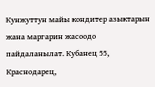Кунжуттун майы кондитер азыктарын жана маргарин жасоодо пайдаланылат. Кубанец 55, Краснодарец,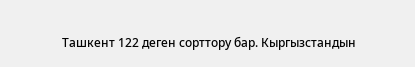Ташкент 122 деген сорттору бар. Кыргызстандын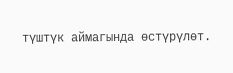түштүк аймагында өстүрүлөт.